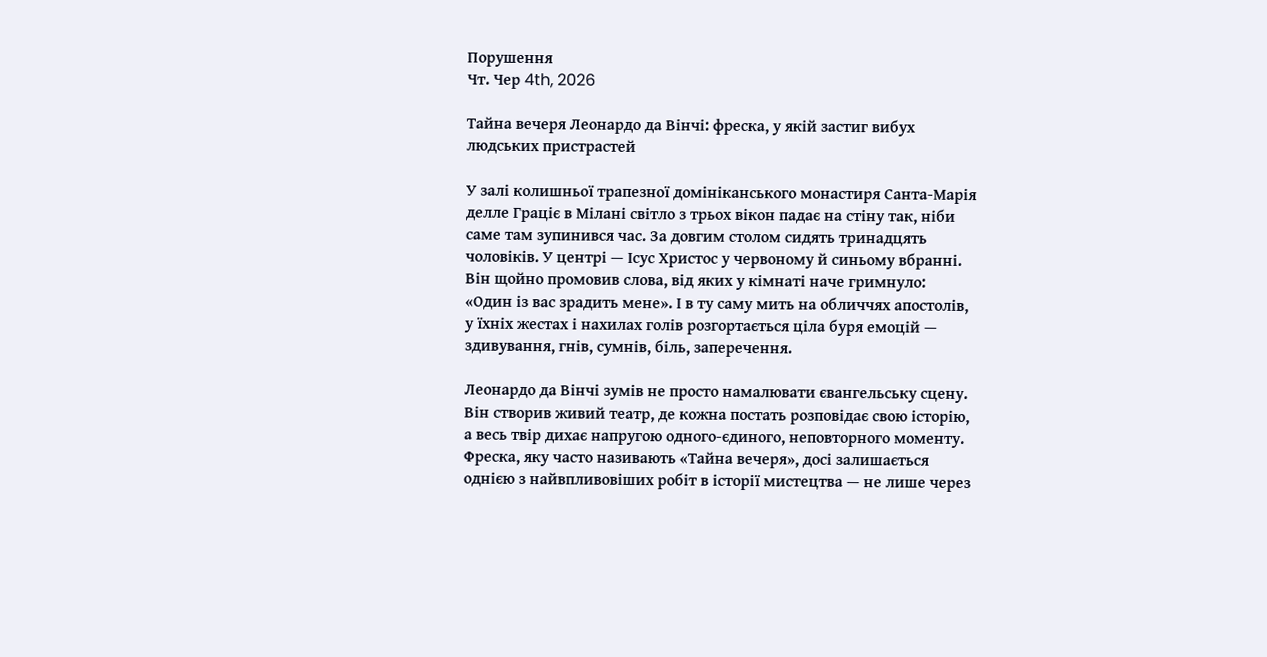Порушення
Чт. Чер 4th, 2026

Тайна вечеря Леонардо да Вінчі: фреска, у якій застиг вибух людських пристрастей

У залі колишньої трапезної домініканського монастиря Санта-Марія делле Граціє в Мілані світло з трьох вікон падає на стіну так, ніби саме там зупинився час. За довгим столом сидять тринадцять чоловіків. У центрі — Ісус Христос у червоному й синьому вбранні. Він щойно промовив слова, від яких у кімнаті наче гримнуло: «Один із вас зрадить мене». І в ту саму мить на обличчях апостолів, у їхніх жестах і нахилах голів розгортається ціла буря емоцій — здивування, гнів, сумнів, біль, заперечення.

Леонардо да Вінчі зумів не просто намалювати євангельську сцену. Він створив живий театр, де кожна постать розповідає свою історію, а весь твір дихає напругою одного-єдиного, неповторного моменту. Фреска, яку часто називають «Тайна вечеря», досі залишається однією з найвпливовіших робіт в історії мистецтва — не лише через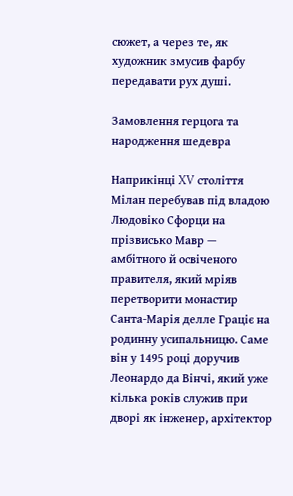сюжет, а через те, як художник змусив фарбу передавати рух душі.

Замовлення герцога та народження шедевра

Наприкінці XV століття Мілан перебував під владою Людовіко Сфорци на прізвисько Мавр — амбітного й освіченого правителя, який мріяв перетворити монастир Санта-Марія делле Граціє на родинну усипальницю. Саме він у 1495 році доручив Леонардо да Вінчі, який уже кілька років служив при дворі як інженер, архітектор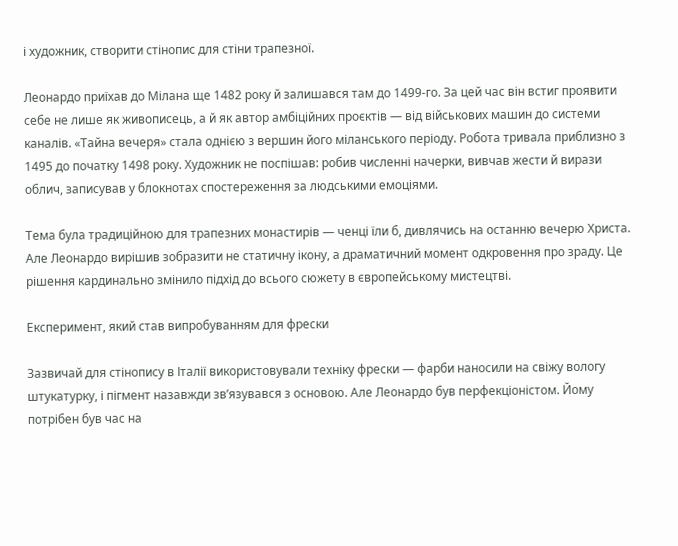і художник, створити стінопис для стіни трапезної.

Леонардо приїхав до Мілана ще 1482 року й залишався там до 1499-го. За цей час він встиг проявити себе не лише як живописець, а й як автор амбіційних проєктів — від військових машин до системи каналів. «Тайна вечеря» стала однією з вершин його міланського періоду. Робота тривала приблизно з 1495 до початку 1498 року. Художник не поспішав: робив численні начерки, вивчав жести й вирази облич, записував у блокнотах спостереження за людськими емоціями.

Тема була традиційною для трапезних монастирів — ченці їли б, дивлячись на останню вечерю Христа. Але Леонардо вирішив зобразити не статичну ікону, а драматичний момент одкровення про зраду. Це рішення кардинально змінило підхід до всього сюжету в європейському мистецтві.

Експеримент, який став випробуванням для фрески

Зазвичай для стінопису в Італії використовували техніку фрески — фарби наносили на свіжу вологу штукатурку, і пігмент назавжди зв’язувався з основою. Але Леонардо був перфекціоністом. Йому потрібен був час на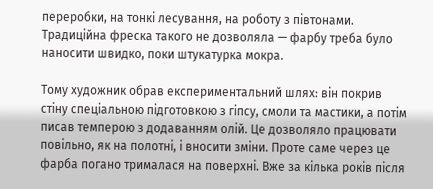переробки, на тонкі лесування, на роботу з півтонами. Традиційна фреска такого не дозволяла — фарбу треба було наносити швидко, поки штукатурка мокра.

Тому художник обрав експериментальний шлях: він покрив стіну спеціальною підготовкою з гіпсу, смоли та мастики, а потім писав темперою з додаванням олій. Це дозволяло працювати повільно, як на полотні, і вносити зміни. Проте саме через це фарба погано трималася на поверхні. Вже за кілька років після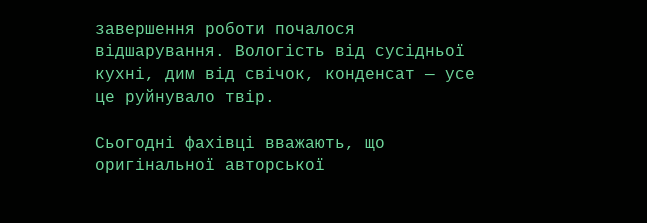завершення роботи почалося відшарування. Вологість від сусідньої кухні, дим від свічок, конденсат — усе це руйнувало твір.

Сьогодні фахівці вважають, що оригінальної авторської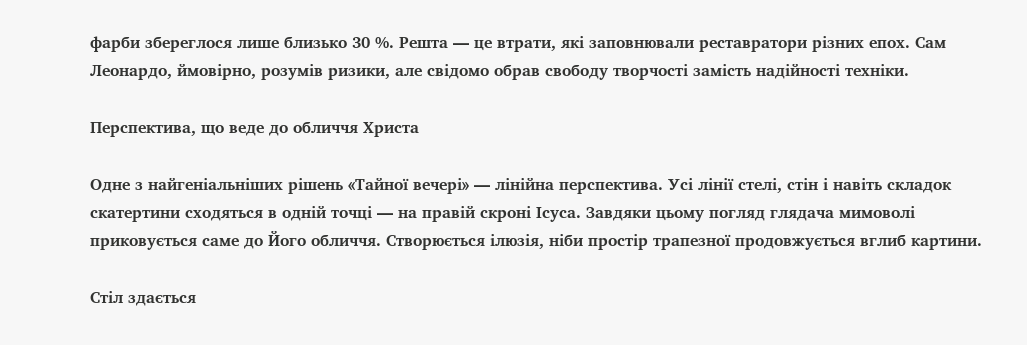фарби збереглося лише близько 30 %. Решта — це втрати, які заповнювали реставратори різних епох. Сам Леонардо, ймовірно, розумів ризики, але свідомо обрав свободу творчості замість надійності техніки.

Перспектива, що веде до обличчя Христа

Одне з найгеніальніших рішень «Тайної вечері» — лінійна перспектива. Усі лінії стелі, стін і навіть складок скатертини сходяться в одній точці — на правій скроні Ісуса. Завдяки цьому погляд глядача мимоволі приковується саме до Його обличчя. Створюється ілюзія, ніби простір трапезної продовжується вглиб картини.

Стіл здається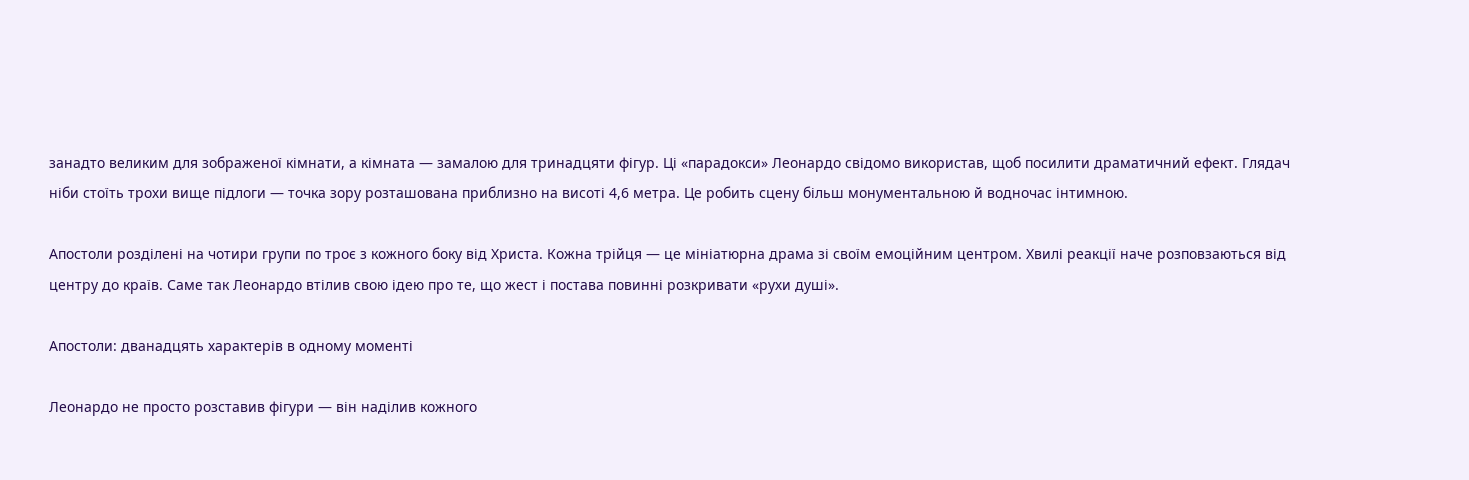занадто великим для зображеної кімнати, а кімната — замалою для тринадцяти фігур. Ці «парадокси» Леонардо свідомо використав, щоб посилити драматичний ефект. Глядач ніби стоїть трохи вище підлоги — точка зору розташована приблизно на висоті 4,6 метра. Це робить сцену більш монументальною й водночас інтимною.

Апостоли розділені на чотири групи по троє з кожного боку від Христа. Кожна трійця — це мініатюрна драма зі своїм емоційним центром. Хвилі реакції наче розповзаються від центру до країв. Саме так Леонардо втілив свою ідею про те, що жест і постава повинні розкривати «рухи душі».

Апостоли: дванадцять характерів в одному моменті

Леонардо не просто розставив фігури — він наділив кожного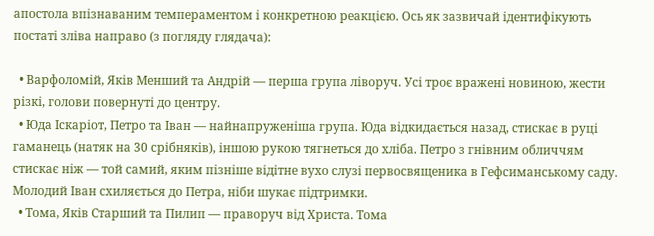апостола впізнаваним темпераментом і конкретною реакцією. Ось як зазвичай ідентифікують постаті зліва направо (з погляду глядача):

  • Варфоломій, Яків Менший та Андрій — перша група ліворуч. Усі троє вражені новиною, жести різкі, голови повернуті до центру.
  • Юда Іскаріот, Петро та Іван — найнапруженіша група. Юда відкидається назад, стискає в руці гаманець (натяк на 30 срібняків), іншою рукою тягнеться до хліба. Петро з гнівним обличчям стискає ніж — той самий, яким пізніше відітне вухо слузі первосвященика в Гефсиманському саду. Молодий Іван схиляється до Петра, ніби шукає підтримки.
  • Тома, Яків Старший та Пилип — праворуч від Христа. Тома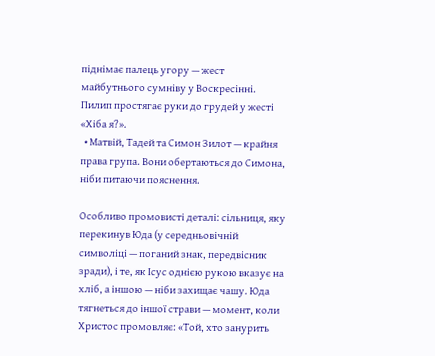піднімає палець угору — жест майбутнього сумніву у Воскресінні. Пилип простягає руки до грудей у жесті «Хіба я?».
  • Матвій, Тадей та Симон Зилот — крайня права група. Вони обертаються до Симона, ніби питаючи пояснення.

Особливо промовисті деталі: сільниця, яку перекинув Юда (у середньовічній символіці — поганий знак, передвісник зради), і те, як Ісус однією рукою вказує на хліб, а іншою — ніби захищає чашу. Юда тягнеться до іншої страви — момент, коли Христос промовляє: «Той, хто занурить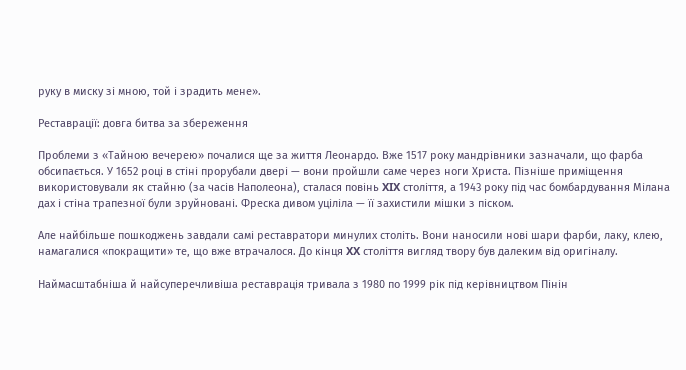руку в миску зі мною, той і зрадить мене».

Реставрації: довга битва за збереження

Проблеми з «Тайною вечерею» почалися ще за життя Леонардо. Вже 1517 року мандрівники зазначали, що фарба обсипається. У 1652 році в стіні прорубали двері — вони пройшли саме через ноги Христа. Пізніше приміщення використовували як стайню (за часів Наполеона), сталася повінь XIX століття, а 1943 року під час бомбардування Мілана дах і стіна трапезної були зруйновані. Фреска дивом уціліла — її захистили мішки з піском.

Але найбільше пошкоджень завдали самі реставратори минулих століть. Вони наносили нові шари фарби, лаку, клею, намагалися «покращити» те, що вже втрачалося. До кінця XX століття вигляд твору був далеким від оригіналу.

Наймасштабніша й найсуперечливіша реставрація тривала з 1980 по 1999 рік під керівництвом Пінін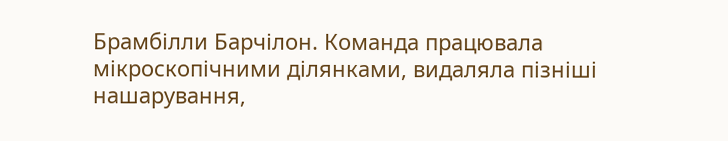Брамбілли Барчілон. Команда працювала мікроскопічними ділянками, видаляла пізніші нашарування,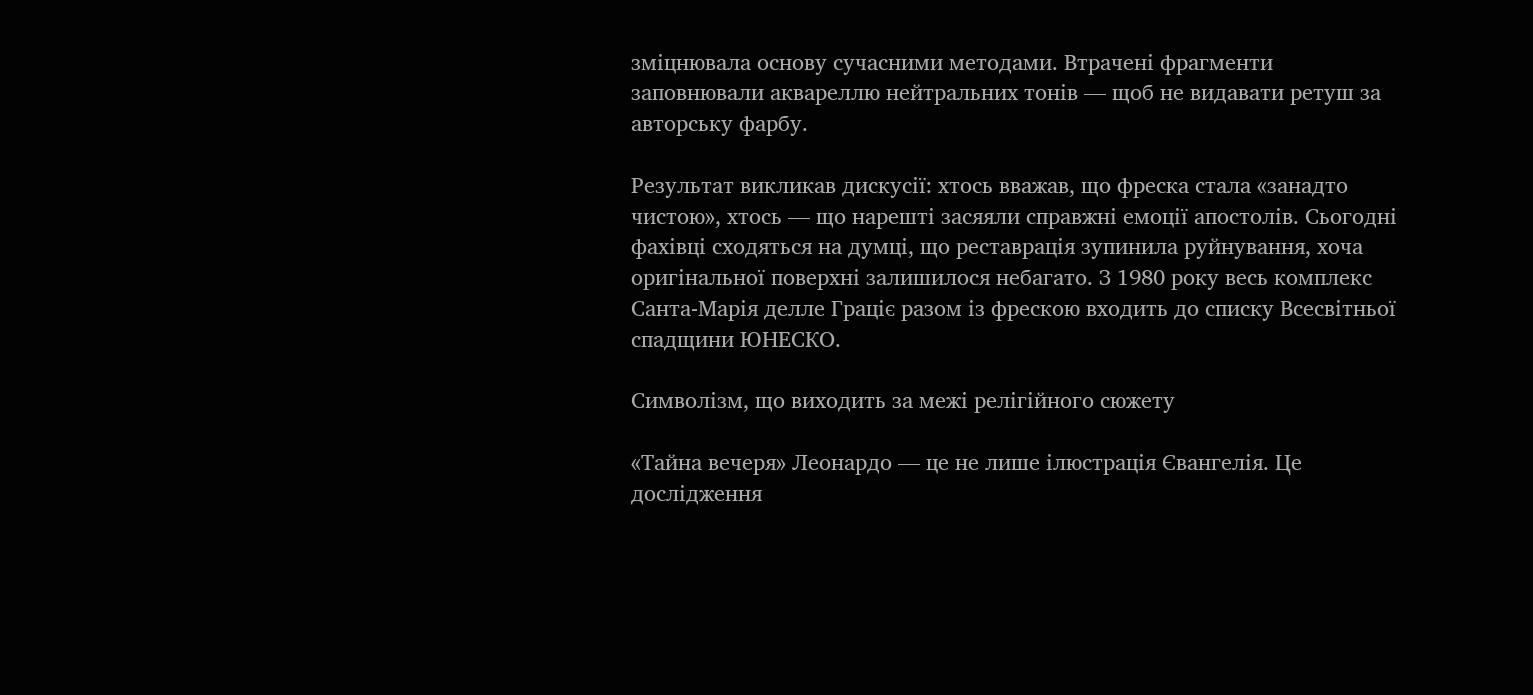зміцнювала основу сучасними методами. Втрачені фрагменти заповнювали аквареллю нейтральних тонів — щоб не видавати ретуш за авторську фарбу.

Результат викликав дискусії: хтось вважав, що фреска стала «занадто чистою», хтось — що нарешті засяяли справжні емоції апостолів. Сьогодні фахівці сходяться на думці, що реставрація зупинила руйнування, хоча оригінальної поверхні залишилося небагато. З 1980 року весь комплекс Санта-Марія делле Граціє разом із фрескою входить до списку Всесвітньої спадщини ЮНЕСКО.

Символізм, що виходить за межі релігійного сюжету

«Тайна вечеря» Леонардо — це не лише ілюстрація Євангелія. Це дослідження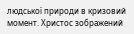людської природи в кризовий момент. Христос зображений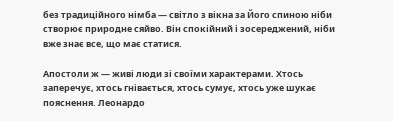без традиційного німба — світло з вікна за Його спиною ніби створює природне сяйво. Він спокійний і зосереджений, ніби вже знає все, що має статися.

Апостоли ж — живі люди зі своїми характерами. Хтось заперечує, хтось гнівається, хтось сумує, хтось уже шукає пояснення. Леонардо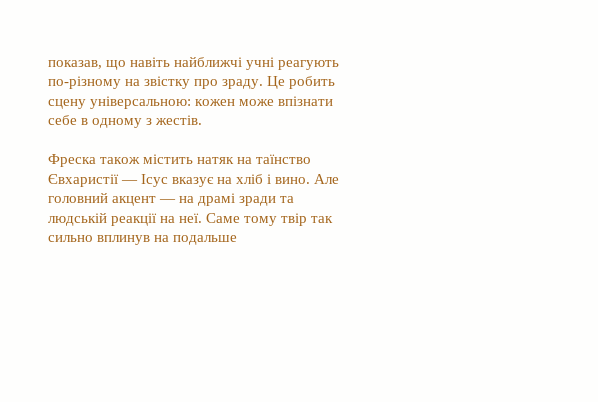показав, що навіть найближчі учні реагують по-різному на звістку про зраду. Це робить сцену універсальною: кожен може впізнати себе в одному з жестів.

Фреска також містить натяк на таїнство Євхаристії — Ісус вказує на хліб і вино. Але головний акцент — на драмі зради та людській реакції на неї. Саме тому твір так сильно вплинув на подальше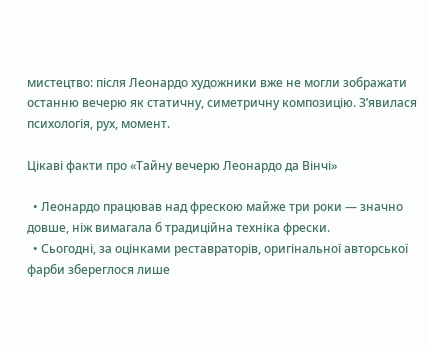мистецтво: після Леонардо художники вже не могли зображати останню вечерю як статичну, симетричну композицію. З’явилася психологія, рух, момент.

Цікаві факти про «Тайну вечерю Леонардо да Вінчі»

  • Леонардо працював над фрескою майже три роки — значно довше, ніж вимагала б традиційна техніка фрески.
  • Сьогодні, за оцінками реставраторів, оригінальної авторської фарби збереглося лише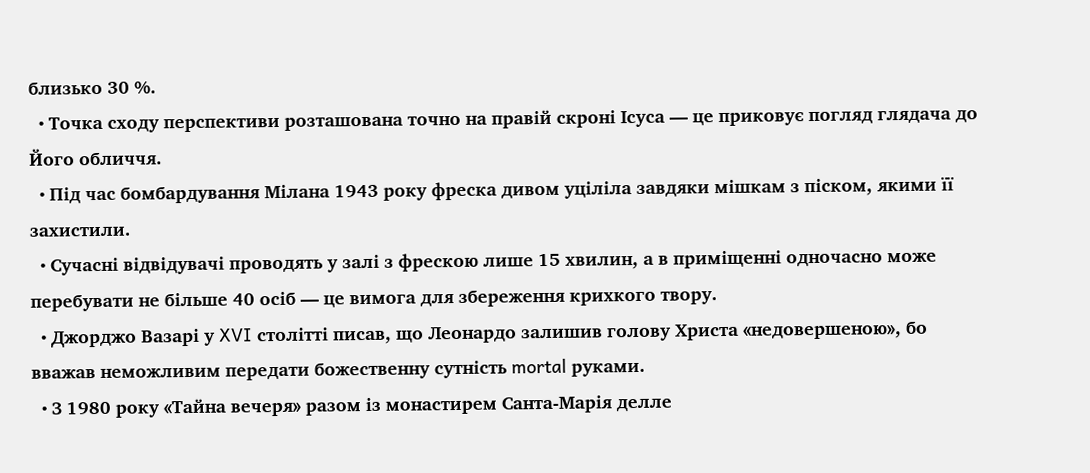близько 30 %.
  • Точка сходу перспективи розташована точно на правій скроні Ісуса — це приковує погляд глядача до Його обличчя.
  • Під час бомбардування Мілана 1943 року фреска дивом уціліла завдяки мішкам з піском, якими її захистили.
  • Сучасні відвідувачі проводять у залі з фрескою лише 15 хвилин, а в приміщенні одночасно може перебувати не більше 40 осіб — це вимога для збереження крихкого твору.
  • Джорджо Вазарі у XVI столітті писав, що Леонардо залишив голову Христа «недовершеною», бо вважав неможливим передати божественну сутність mortal руками.
  • З 1980 року «Тайна вечеря» разом із монастирем Санта-Марія делле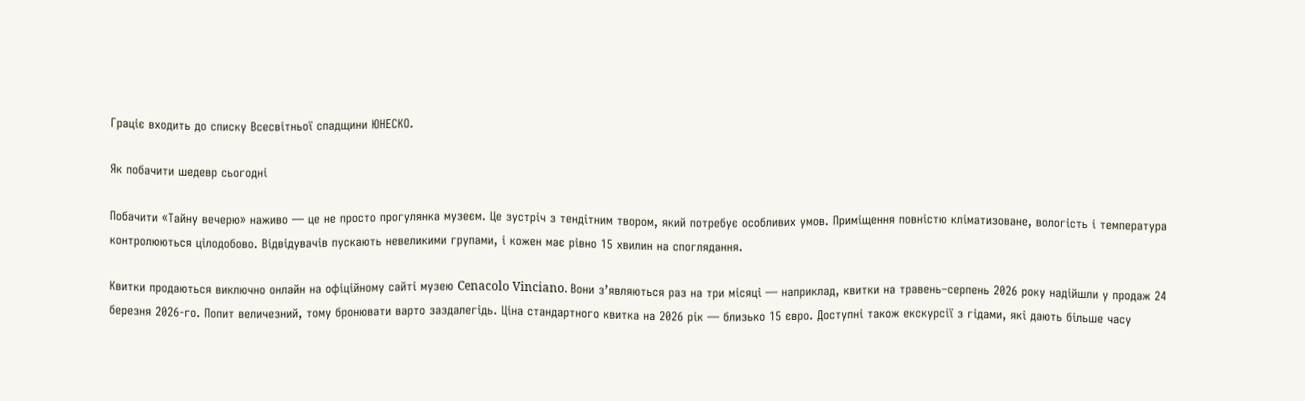Граціє входить до списку Всесвітньої спадщини ЮНЕСКО.

Як побачити шедевр сьогодні

Побачити «Тайну вечерю» наживо — це не просто прогулянка музеєм. Це зустріч з тендітним твором, який потребує особливих умов. Приміщення повністю кліматизоване, вологість і температура контролюються цілодобово. Відвідувачів пускають невеликими групами, і кожен має рівно 15 хвилин на споглядання.

Квитки продаються виключно онлайн на офіційному сайті музею Cenacolo Vinciano. Вони з’являються раз на три місяці — наприклад, квитки на травень–серпень 2026 року надійшли у продаж 24 березня 2026-го. Попит величезний, тому бронювати варто заздалегідь. Ціна стандартного квитка на 2026 рік — близько 15 євро. Доступні також екскурсії з гідами, які дають більше часу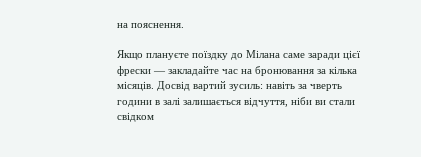на пояснення.

Якщо плануєте поїздку до Мілана саме заради цієї фрески — закладайте час на бронювання за кілька місяців. Досвід вартий зусиль: навіть за чверть години в залі залишається відчуття, ніби ви стали свідком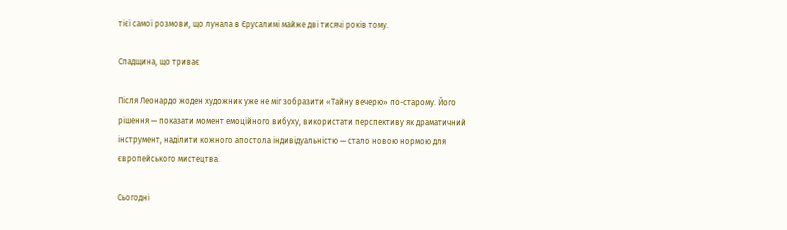тієї самої розмови, що лунала в Єрусалимі майже дві тисячі років тому.

Спадщина, що триває

Після Леонардо жоден художник уже не міг зобразити «Тайну вечерю» по-старому. Його рішення — показати момент емоційного вибуху, використати перспективу як драматичний інструмент, наділити кожного апостола індивідуальністю — стало новою нормою для європейського мистецтва.

Сьогодні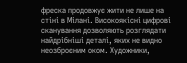фреска продовжує жити не лише на стіні в Мілані. Високоякісні цифрові сканування дозволяють розглядати найдрібніші деталі, яких не видно неозброєним оком. Художники,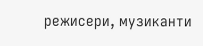режисери, музиканти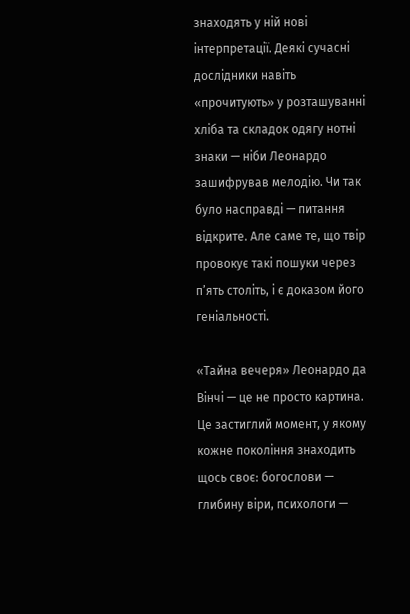знаходять у ній нові інтерпретації. Деякі сучасні дослідники навіть «прочитують» у розташуванні хліба та складок одягу нотні знаки — ніби Леонардо зашифрував мелодію. Чи так було насправді — питання відкрите. Але саме те, що твір провокує такі пошуки через п’ять століть, і є доказом його геніальності.

«Тайна вечеря» Леонардо да Вінчі — це не просто картина. Це застиглий момент, у якому кожне покоління знаходить щось своє: богослови — глибину віри, психологи —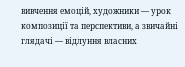вивчення емоцій, художники — урок композиції та перспективи, а звичайні глядачі — відлуння власних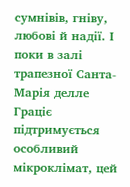сумнівів, гніву, любові й надії. І поки в залі трапезної Санта-Марія делле Граціє підтримується особливий мікроклімат, цей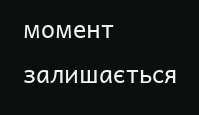момент залишається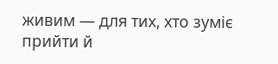живим — для тих, хто зуміє прийти й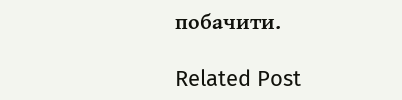побачити.

Related Post